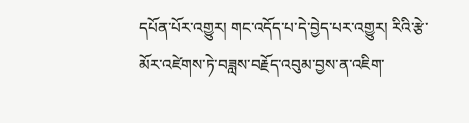དཔོན་པོར་འགྱུར། གང་འདོད་པ་དེ་བྱེད་པར་འགྱུར། རིའི་རྩེ་མོར་འཛེགས་ཏེ་བཟླས་བརྗོད་འབུམ་བྱས་ན་འཇིག་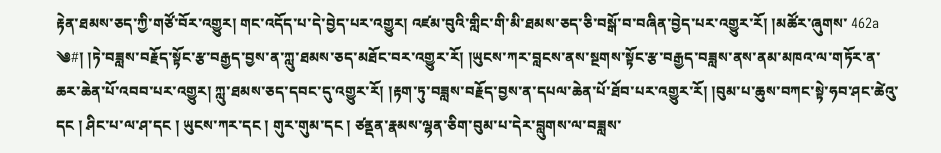རྟེན་ཐམས་ཅད་ཀྱི་གཙོ་བོར་འགྱུར། གང་འདོད་པ་དེ་བྱེད་པར་འགྱུར། འཛམ་བུའི་གླིང་གི་མི་ཐམས་ཅད་ཅི་བསྒོ་བ་བཞིན་བྱེད་པར་འགྱུར་རོ། །མཚོར་ཞུགས་ 462a ༄#། །ཏེ་བཟླས་བརྗོད་སྟོང་རྩ་བརྒྱད་བྱས་ན་ཀླུ་ཐམས་ཅད་མཐོང་བར་འགྱུར་རོ། །ཡུངས་ཀར་བླངས་ནས་སྔགས་སྟོང་རྩ་བརྒྱད་བཟླས་ནས་ནམ་མཁའ་ལ་གཏོར་ན་ཆར་ཆེན་པོ་འབབ་པར་འགྱུར། ཀླུ་ཐམས་ཅད་དབང་དུ་འགྱུར་རོ། །རྟག་ཏུ་བཟླས་བརྗོད་བྱས་ན་དཔལ་ཆེན་པོ་ཐོབ་པར་འགྱུར་རོ། །བུམ་པ་ཆུས་བཀང་སྟེ་ཧབ་ཤང་ཚེའུ་དང ། ཤིང་པ་ལ་ཤ་དང ། ཡུངས་ཀར་དང ། གུར་གུམ་དང ། ཙནྡན་རྣམས་ལྷན་ཅིག་བུམ་པ་དེར་བླུགས་ལ་བཟླས་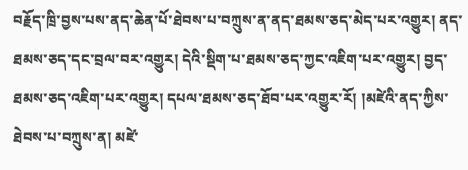བརྗོད་ཁྲི་བྱས་པས་ནད་ཆེན་པོ་ཐེབས་པ་བཀྲུས་ན་ནད་ཐམས་ཅད་མེད་པར་འགྱུར། ནད་ཐམས་ཅད་དང་བྲལ་བར་འགྱུར། དེའི་སྡིག་པ་ཐམས་ཅད་ཀྱང་འཇིག་པར་འགྱུར། བྱད་ཐམས་ཅད་འཇིག་པར་འགྱུར། དཔལ་ཐམས་ཅད་ཐོབ་པར་འགྱུར་རོ། །མཛེའི་ནད་ཀྱིས་ཐེབས་པ་བཀྲུས་ན། མཛེ་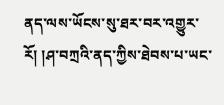ནད་ལས་ཡོངས་སུ་ཐར་བར་འགྱུར་རོ། །ཤ་བཀྲའི་ནད་ཀྱིས་ཐེབས་པ་ཡང་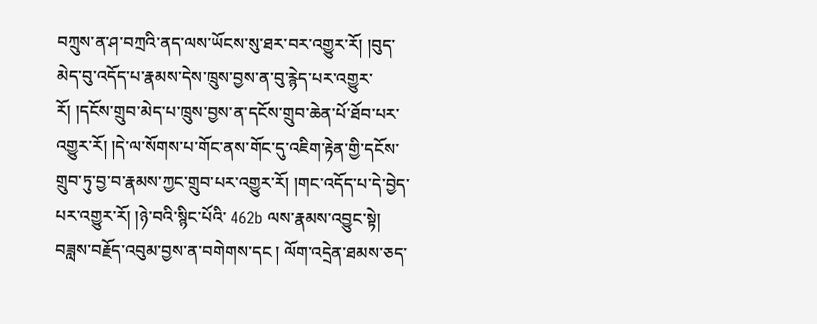བཀྲུས་ན་ཤ་བཀྲའི་ནད་ལས་ཡོངས་སུ་ཐར་བར་འགྱུར་རོ། །བུད་མེད་བུ་འདོད་པ་རྣམས་དེས་ཁྲུས་བྱས་ན་བུ་རྙེད་པར་འགྱུར་རོ། །དངོས་གྲུབ་མེད་པ་ཁྲུས་བྱས་ན་དངོས་གྲུབ་ཆེན་པོ་ཐོབ་པར་འགྱུར་རོ། །དེ་ལ་སོགས་པ་གོང་ནས་གོང་དུ་འཇིག་རྟེན་གྱི་དངོས་གྲུབ་ཏུ་བྱ་བ་རྣམས་ཀྱང་གྲུབ་པར་འགྱུར་རོ། །གང་འདོད་པ་དེ་བྱེད་པར་འགྱུར་རོ། །ཉེ་བའི་སྙིང་པོའི་ 462b ལས་རྣམས་འབྱུང་སྟེ། བཟླས་བརྗོད་འབུམ་བྱས་ན་བགེགས་དང ། ལོག་འདྲེན་ཐམས་ཅད་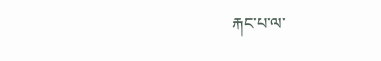རྐང་པ་ལ་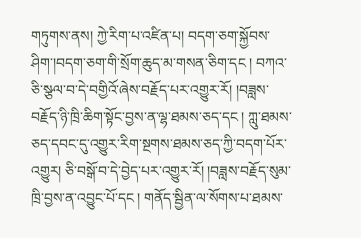གཏུགས་ནས། ཀྱེ་རིག་པ་འཛིན་པ། བདག་ཅག་སྐྱོབས་ཤིག་།བདག་ཅག་གི་སྲོག་ཆུད་མ་གསན་ཅིག་དང ། བཀའ་ཅི་སྩལ་བ་དེ་བགྱིའོ་ཞེས་བརྗོད་པར་འགྱུར་རོ། །བཟླས་བརྗོད་ཉི་ཁྲི་ཆིག་སྟོང་བྱས་ན་ལྷ་ཐམས་ཅད་དང ། ཀླུ་ཐམས་ཅད་དབང་དུ་འགྱུར་རིག་སྔགས་ཐམས་ཅད་ཀྱི་བདག་པོར་འགྱུར། ཅི་བསྒོ་བ་དེ་བྱེད་པར་འགྱུར་རོ། །བཟླས་བརྗོད་སུམ་ཁྲི་བྱས་ན་འབྱུང་པོ་དང ། གནོད་སྦྱིན་ལ་སོགས་པ་ཐམས་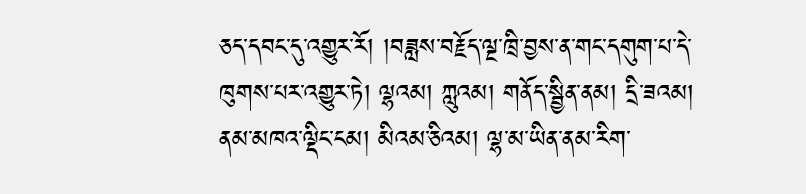ཅད་དབང་དུ་འགྱུར་རོ། །བཟླས་བརྗོད་ལྔ་ཁྲི་བྱས་ན་གང་དགུག་པ་དེ་ཁུགས་པར་འགྱུར་ཏེ། ལྷའམ། ཀླུའམ། གནོད་སྦྱིན་ནམ། དྲི་ཟའམ། ནམ་མཁའ་ལྡིང་ངམ། མིའམ་ཅིའམ། ལྷ་མ་ཡིན་ནམ་རིག་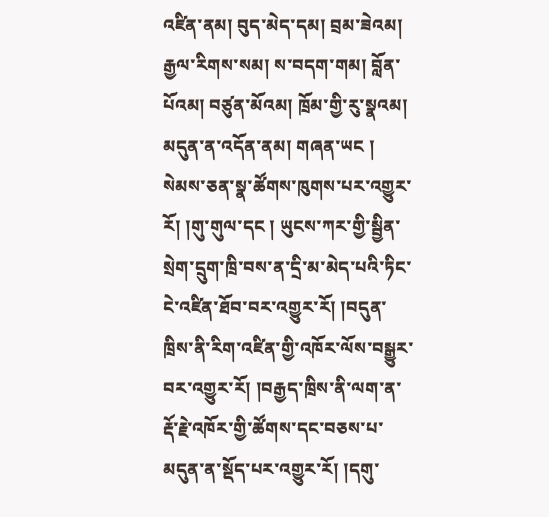འཛིན་ནམ། བུད་མེད་དམ། བྲམ་ཟེའམ། རྒྱལ་རིགས་སམ། ས་བདག་གམ། བློན་པོའམ། བཙུན་མོའམ། ཁྲོམ་གྱི་རུ་སྣའམ། མདུན་ན་འདོན་ནམ། གཞན་ཡང ། སེམས་ཅན་སྣ་ཚོགས་ཁུགས་པར་འགྱུར་རོ། །གུ་གུལ་དང ། ཡུངས་ཀར་གྱི་སྦྱིན་སྲེག་དྲུག་ཁྲི་བས་ན་དྲི་མ་མེད་པའི་ཏིང་ངེ་འཛིན་ཐོབ་བར་འགྱུར་རོ། །བདུན་ཁྲིས་ནི་རིག་འཛིན་གྱི་འཁོར་ལོས་བསྒྱུར་བར་འགྱུར་རོ། །བརྒྱད་ཁྲིས་ནི་ལག་ན་རྡོ་རྗེ་འཁོར་གྱི་ཚོགས་དང་བཅས་པ་མདུན་ན་སྡོད་པར་འགྱུར་རོ། །དགུ་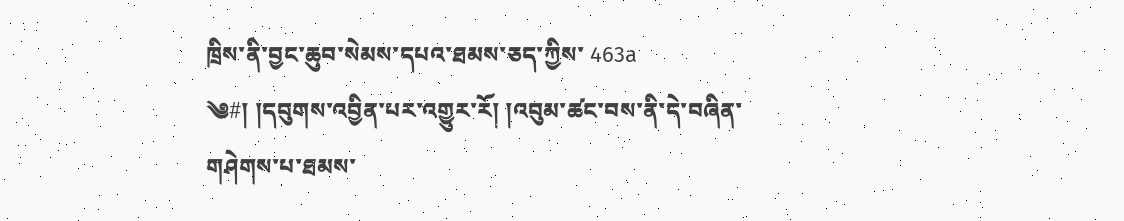ཁྲིས་ནི་བྱང་ཆུབ་སེམས་དཔའ་ཐམས་ཅད་ཀྱིས་ 463a ༄#། །དབུགས་འབྱིན་པར་འགྱུར་རོ། །འབུམ་ཚང་བས་ནི་དེ་བཞིན་གཤེགས་པ་ཐམས་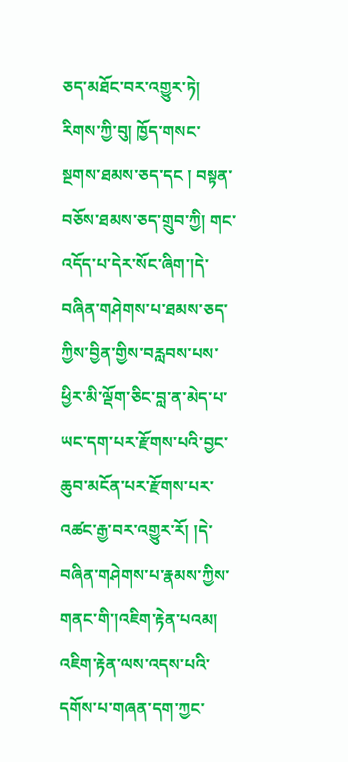ཅད་མཐོང་བར་འགྱུར་ཏེ། རིགས་ཀྱི་བུ། ཁྱོད་གསང་སྔགས་ཐམས་ཅད་དང ། བསྟན་བཅོས་ཐམས་ཅད་གྲུབ་ཀྱི། གང་འདོད་པ་དེར་སོང་ཞིག་།དེ་བཞིན་གཤེགས་པ་ཐམས་ཅད་ཀྱིས་བྱིན་གྱིས་བརླབས་པས་ཕྱིར་མི་ལྡོག་ཅིང་བླ་ན་མེད་པ་ཡང་དག་པར་རྫོགས་པའི་བྱང་ཆུབ་མངོན་པར་རྫོགས་པར་འཚང་རྒྱ་བར་འགྱུར་རོ། །དེ་བཞིན་གཤེགས་པ་རྣམས་ཀྱིས་གནང་གི་།འཇིག་རྟེན་པའམ། འཇིག་རྟེན་ལས་འདས་པའི་དགོས་པ་གཞན་དག་ཀྱང་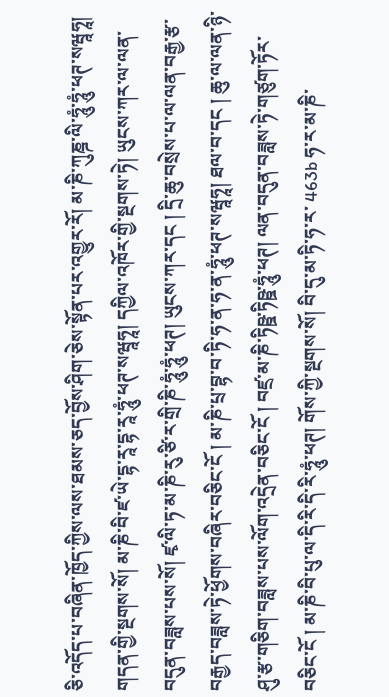ཅི་འདོད་པ་བཞིན་ཁྱོད་ཀྱིས་ལས་ཐམས་ཅད་བྱོས་ཤིག་ཅེས་སྟོན་པར་འགྱུར་རོ། མ་ཎི་ཀུཎྜ་ལི་ཧཱུཾ་ཧཱུཾ་ཕཊ་སཝཱཧཱ། གདན་གྱི་སྔགས་སོ། མ་ཎི་བི་ཛ་ཡེ་དྷ་རཱ་དྷ་རཱ་ཧཱུཾ་ཕཊ་སཝཱཧཱ། དཀྱིལ་འཁོར་གྱི་སྔགས་ཏེ། ཡུངས་ཀར་ལ་ལན་བདུན་བཟླས་པས་སོ། ཛྭ་ལི་ཏ་མ་ཎི་རུ་ཙི་ར་གྲི་ཎི་ཧཱུཾ་ཧཱུཾ་ཕཊ། ཡུངས་ཀར་དང ། དྲི་ཆུ་བསྲེས་པ་ལ་ལན་བརྒྱ་རྩ་བརྒྱད་བཟླས་ཏེ་ཕྱོགས་བཞིར་བཅིང་ངོ ། མ་ཎི་པྲ་བྷ་བ་ཏི་ཧ་ན་ཧ་ན་ཧཱུཾ་ཕཊ་སཝཱཧཱ། ཐལ་བ་དང ། ཆུ་ལ་ལན་ཉི་ཤུ་རྩ་གཅིག་བཟླས་པས་ལོག་འདྲེན་བཅིང་ངོ ། བཛྲ་མ་ཎི་ཏིཥྛ་ཏིཥྛ་ཧཱུཾ་ཕཊ། ལན་བདུན་བཟླས་ཏེ་གཙུག་ཏོར་བཅིང་ངོ ། མ་ཎི་བི་པུ་ལ་དི་རི་དི་རི་ཧཱུཾ་ཕཊ། གོས་ཀྱི་སྔགས་སོ། བི་དུ་མ་ཏི་ཧ་ར་ 463b ཧ་ར་མ་ཎི་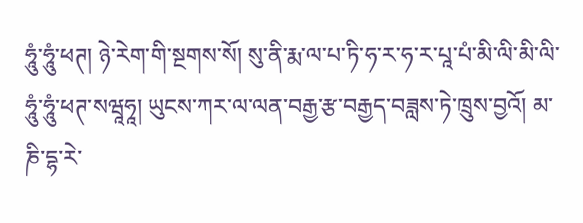ཧཱུཾ་ཧཱུཾ་ཕཊ། ཉེ་རེག་གི་སྔགས་སོ། སུ་ནི་རྨ་ལ་པ་ཏི་ཧ་ར་ཧ་ར་པཱ་པཾ་མི་ལི་མི་ལི་ཧཱུཾ་ཧཱུཾ་ཕཊ་སཝཱཧཱ། ཡུངས་ཀར་ལ་ལན་བརྒྱ་རྩ་བརྒྱད་བཟླས་ཏེ་ཁྲུས་བྱའོ། མ་ཎི་དྷ་རེ་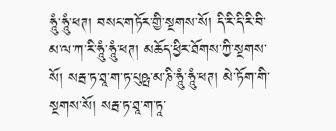ཧཱུཾ་ཧཱུཾ་ཕཊ། བསང་གཏོར་གྱི་སྔགས་སོ། དི་རི་དི་རི་བི་མ་ལ་ཀ་རི་ཧཱུཾ་ཧཱུཾ་ཕཊ། མཆོད་ཕྱིར་ཐོགས་ཀྱི་སྔགས་སོ། སརྦ་ཏ་ཐཱ་ག་ཏ་པུཥྤ་མ་ཎི་ཧཱུཾ་ཧཱུཾ་ཕཊ། མེ་ཏོག་གི་སྔགས་སོ། སརྦ་ཏ་ཐཱ་ག་ཏཱ་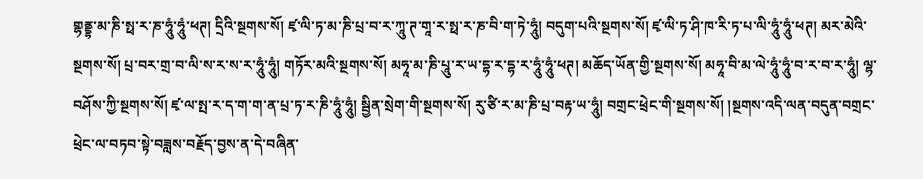གྷནྡྷ་མ་ཎི་སྥ་ར་ཎ་ཧཱུཾ་ཧཱུཾ་ཕཊ། དྲིའི་སྔགས་སོ། ཛྭ་ལི་ཏ་མ་ཎི་པྲ་བ་ར་ཀཱུ་ཊ་གཱ་ར་སྥ་ར་ཎ་བི་ག་ཏེ་ཧཱུཾ། བདུག་པའི་སྔགས་སོ། ཛྭ་ལི་ཏ་ཤི་ཁ་རི་ཏ་པ་ལི་ཧཱུཾ་ཧཱུཾ་ཕཊ། མར་མེའི་སྔགས་སོ། པྲ་བར་གྲ་བ་ལི་ས་ར་ས་ར་ཧཱུཾ་ཧཱུཾ། གཏོར་མའི་སྔགས་སོ། མཧཱ་མ་ཎི་པཱུ་ར་ཡ་དྷ་ར་དྷ་ར་ཧཱུཾ་ཧཱུཾ་ཕཊ། མཆོད་ཡོན་གྱི་སྔགས་སོ། མཧཱ་བི་མ་ལེ་ཧཱུཾ་ཧཱུཾ་བ་ར་བ་ར་ཧཱུཾ། ལྷ་བཤོས་ཀྱི་སྔགས་སོ། ཛྭ་ལ་སྤ་ར་ད་ག་ག་ན་པྲ་ཏ་ར་ཎི་ཧཱུཾ་ཧཱུཾ། སྦྱིན་སྲེག་གི་སྔགས་སོ། རུ་ཙི་ར་མ་ཎི་པྲ་བརྟ་ཡ་ཧཱུཾ། བགྲང་ཕྲེང་གི་སྔགས་སོ། །སྔགས་འདི་ལན་བདུན་བགྲང་ཕྲེང་ལ་བཏབ་སྟེ་བཟླས་བརྗོད་བྱས་ན་དེ་བཞིན་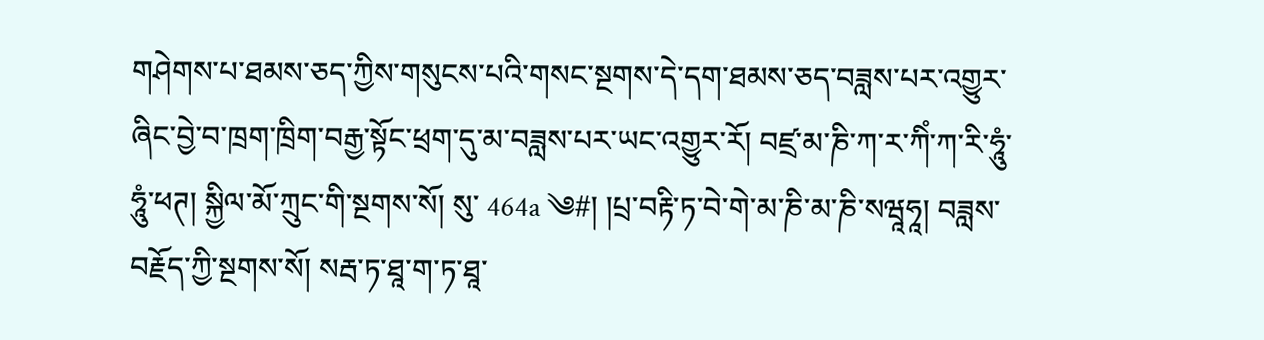གཤེགས་པ་ཐམས་ཅད་ཀྱིས་གསུངས་པའི་གསང་སྔགས་དེ་དག་ཐམས་ཅད་བཟླས་པར་འགྱུར་ཞིང་བྱེ་བ་ཁྲག་ཁྲིག་བརྒྱ་སྟོང་ཕྲག་དུ་མ་བཟླས་པར་ཡང་འགྱུར་རོ། བཛྲ་མ་ཎི་ཀ་ར་ཀིཾ་ཀ་རི་ཧཱུཾ་ཧཱུཾ་ཕཊ། སྐྱིལ་མོ་ཀྲུང་གི་སྔགས་སོ། སུ་ 464a ༄#། །པྲ་བརྟི་ཏ་བེ་གེ་མ་ཎི་མ་ཎི་སཝཱཧཱ། བཟླས་བརྗོད་ཀྱི་སྔགས་སོ། སརྦ་ཏ་ཐཱ་ག་ཏ་ཐཱ་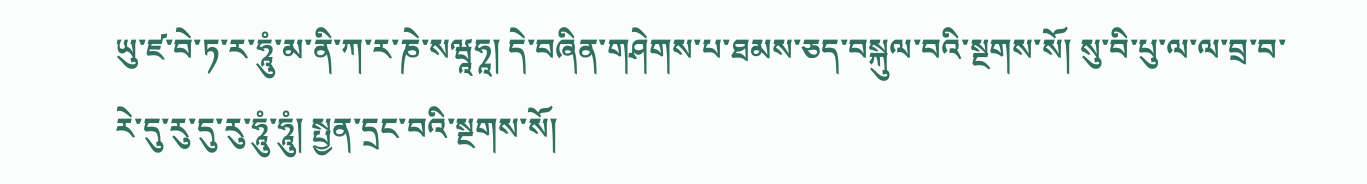ཡུ་ཛ་བེ་ཏ་ར་ཧཱུཾ་མ་ནི་ཀ་ར་ཎེ་སཝཱཧཱ། དེ་བཞིན་གཤེགས་པ་ཐམས་ཅད་བསྐུལ་བའི་སྔགས་སོ། སུ་བི་པུ་ལ་ལ་བྲ་བ་རེ་དུ་རུ་དུ་རུ་ཧཱུཾ་ཧཱུཾ། སྤྱན་དྲང་བའི་སྔགས་སོ།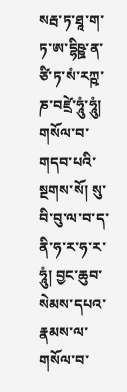སརྦ་ཏ་ཐཱ་ག་ཏ་ཨ་དྷིཥྛ་ན་ཙི་ཏ་སཾ་རཀྵ་ཎ་བཛྲེ་ཧཱུཾ་ཧཱུཾ། གསོལ་བ་གདབ་པའི་སྔགས་སོ། སུ་བི་བུ་ལ་བ་ད་ནི་ཧ་ར་ཧ་ར་ཧཱུཾ། བྱང་ཆུབ་སེམས་དཔའ་རྣམས་ལ་གསོལ་བ་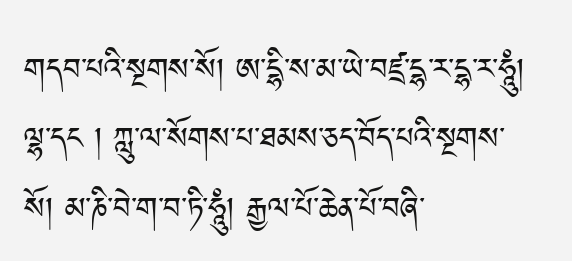གདབ་པའི་སྔགས་སོ། ཨ་དྷི་ས་མ་ཡེ་བཛྲ་དྷ་ར་དྷ་ར་ཧཱུཾ། ལྷ་དང ། ཀླུ་ལ་སོགས་པ་ཐམས་ཅད་བོད་པའི་སྔགས་སོ། མ་ཎི་བེ་ག་བ་ཏི་ཧཱུཾ། རྒྱལ་པོ་ཆེན་པོ་བཞི་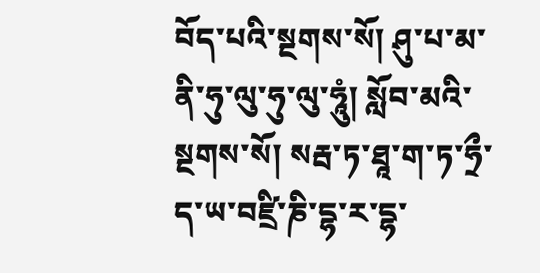བོད་པའི་སྔགས་སོ། ཤུ་པ་མ་ནི་ཧུ་ལུ་ཧུ་ལུ་ཧཱུཾ། སློབ་མའི་སྔགས་སོ། སརྦ་ཏ་ཐཱ་ག་ཏ་ཧྲྀ་ད་ཡ་བཛྲི་ཎི་དྷ་ར་དྷ་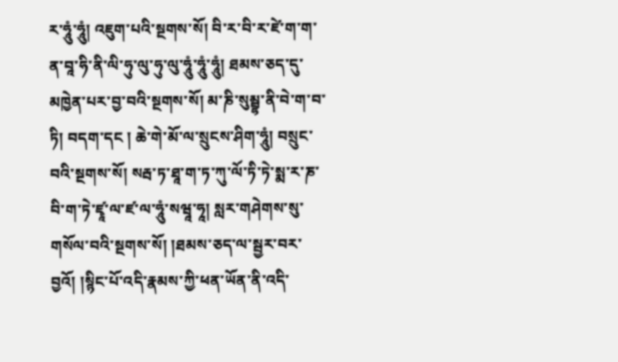ར་ཧཱུཾ་ཧཱུཾ། འཇུག་པའི་སྔགས་སོ། བི་ར་བི་ར་ཛེ་ག་ག་ན་བཱ་ཧི་ནི་ལི་ཧུ་ལུ་ཧུ་ལུ་ཧཱུཾ་ཧཱུཾ་ཧཱུཾ། ཐམས་ཅད་དུ་མཁྱེན་པར་བྱ་བའི་སྔགས་སོ། མ་ཎི་སུམྦྷ་ནི་བེ་ག་བ་ཏི། བདག་དང ། ཆེ་གེ་མོ་ལ་སྲུངས་ཤིག་ཧཱུཾ། བསྲུང་བའི་སྔགས་སོ། སརྦ་ཏ་ཐཱ་ག་ཏ་ཀུ་ལོ་ཏི་ཏེ་སྨ་ར་ཎ་བི་ག་ཏེ་ཛྭཱ་ལ་ཛ་ལ་ཧཱུཾ་སཝཱ་ཧཱ། སླར་གཤེགས་སུ་གསོལ་བའི་སྔགས་སོ། །ཐམས་ཅད་ལ་སྦྱར་བར་བྱའོ། །སྙིང་པོ་འདི་རྣམས་ཀྱི་ཕན་ཡོན་ནི་འདི་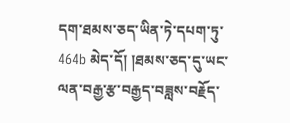དག་ཐམས་ཅད་ཡིན་ཏེ་དཔག་ཏུ་ 464b མེད་དོ། །ཐམས་ཅད་དུ་ཡང་ལན་བརྒྱ་རྩ་བརྒྱད་བཟླས་བརྗོད་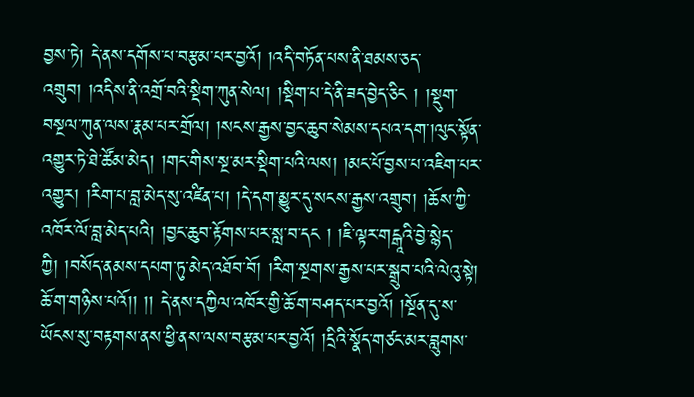བྱས་ཏེ། དེ་ནས་དགོས་པ་བརྩམ་པར་བྱའོ། །འདི་བཏོན་པས་ནི་ཐམས་ཅད་འགྲུབ། །འདིས་ནི་འགྲོ་བའི་སྡིག་ཀུན་སེལ། །སྡིག་པ་དེ་ནི་ཟད་བྱེད་ཅིང ། །སྡུག་བསྔལ་ཀུན་ལས་རྣམ་པར་གྲོལ། །སངས་རྒྱས་བྱང་ཆུབ་སེམས་དཔའ་དག་།ལུང་སྟོན་འགྱུར་ཏེ་ཐེ་ཚོམ་མེད། །གང་གིས་སྔ་མར་སྡིག་པའི་ལས། །མང་པོ་བྱས་པ་འཇིག་པར་འགྱུར། །རིག་པ་བླ་མེད་སུ་འཛིན་པ། །དེ་དག་མྱུར་དུ་སངས་རྒྱས་འགྲུབ། །ཆོས་ཀྱི་འཁོར་ལོ་བླ་མེད་པའི། །བྱང་ཆུབ་རྟོགས་པར་སླ་བ་དང ། །ཇི་ལྟར་གངྒཱའི་བྱེ་སྙེད་ཀྱི། །བསོད་ནམས་དཔག་ཏུ་མེད་འཐོབ་བོ། །རིག་སྔགས་རྒྱས་པར་སྒྲུབ་པའི་ལེའུ་སྟེ། ཆོ་ག་གཉིས་པའོ།། །། དེ་ནས་དཀྱིལ་འཁོར་གྱི་ཆོ་ག་བཤད་པར་བྱའོ། །སྔོན་དུ་ས་ཡོངས་སུ་བརྟགས་ནས་ཕྱི་ནས་ལས་བརྩམ་པར་བྱའོ། །དྲིའི་སྣོད་གཙང་མར་བླུགས་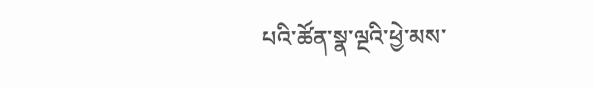པའི་ཚོན་སྣ་ལྔའི་ཕྱེ་མས་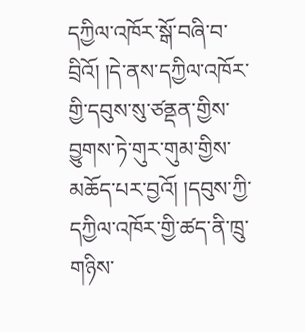དཀྱིལ་འཁོར་སྒོ་བཞི་བ་བྲིའོ། །དེ་ནས་དཀྱིལ་འཁོར་གྱི་དབུས་སུ་ཙནྡན་གྱིས་བྱུགས་ཏེ་གུར་གུམ་གྱིས་མཆོད་པར་བྱའོ། །དབུས་ཀྱི་དཀྱིལ་འཁོར་གྱི་ཚད་ནི་ཁྲུ་གཉིས་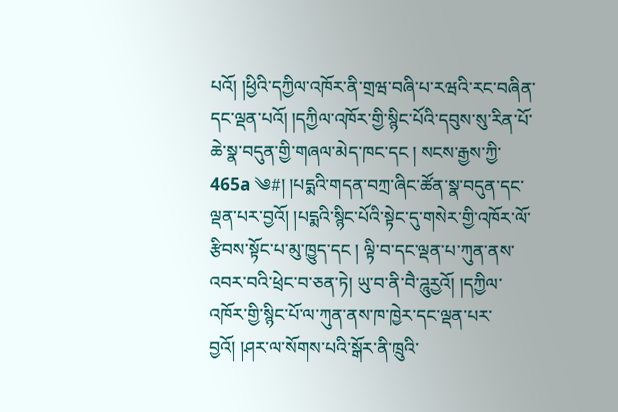པའོ། །ཕྱིའི་དཀྱིལ་འཁོར་ནི་གྲཝ་བཞི་པ་རཝའི་རང་བཞིན་དང་ལྡན་པའོ། །དཀྱིལ་འཁོར་གྱི་སྙིང་པོའི་དབུས་སུ་རིན་པོ་ཆེ་སྣ་བདུན་གྱི་གཞལ་མེད་ཁང་དང ། སངས་རྒྱས་ཀྱི་ 465a ༄#། །པདྨའི་གདན་བཀྲ་ཞིང་ཚོན་སྣ་བདུན་དང་ལྡན་པར་བྱའོ། །པདྨའི་སྙིང་པོའི་སྟེང་དུ་གསེར་གྱི་འཁོར་ལོ་རྩིབས་སྟོང་པ་མུ་ཁྱུད་དང ། ལྟི་བ་དང་ལྡན་པ་ཀུན་ནས་འབར་བའི་ཕྲེང་བ་ཅན་ཏེ། ཡུ་བ་ནི་བཻ་ཌཱུརྱའོ། །དཀྱིལ་འཁོར་གྱི་སྙིང་པོ་ལ་ཀུན་ནས་ཁ་ཁྱེར་དང་ལྡན་པར་བྱའོ། །ཤར་ལ་སོགས་པའི་སྒོར་ནི་ཁྲུའི་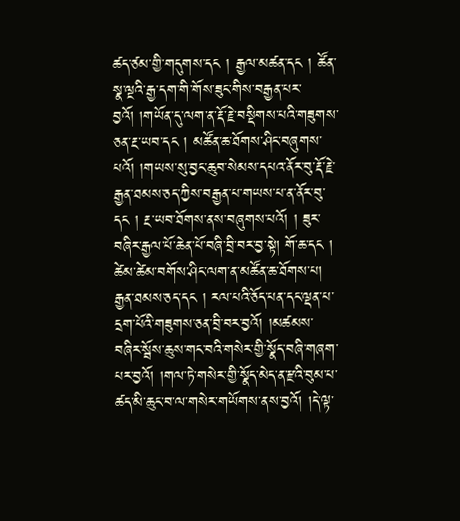ཚད་ཙམ་གྱི་གདུགས་དང ། རྒྱལ་མཚན་དང ། ཚོན་སྣ་ལྔའི་རྒྱ་དག་གི་གོས་ཟུང་གིས་བརྒྱན་པར་བྱའོ། །གཡོན་དུ་ལག་ན་རྡོ་རྗེ་བསྡིགས་པའི་གཟུགས་ཅན་རྔ་ཡབ་དང ། མཚོན་ཆ་ཐོགས་ཤིང་བཞུགས་པའོ། །གཡས་སུ་བྱང་ཆུབ་སེམས་དཔའ་ནོར་བུ་རྡོ་རྗེ་རྒྱན་ཐམས་ཅད་ཀྱིས་བརྒྱན་པ་གཡས་པ་ན་ནོར་བུ་དང ། རྔ་ཡབ་ཐོགས་ནས་བཞུགས་པའོ། ། ཟུར་བཞིར་རྒྱལ་པོ་ཆེན་པོ་བཞི་བྲི་བར་བྱ་སྟེ། གོ་ཆ་དང ། ཚེམ་ཚེམ་བགོས་ཤིང་ལག་ན་མཚོན་ཆ་ཐོགས་པ། རྒྱན་ཐམས་ཅད་དང ། རལ་པའི་ཅོད་པན་དང་ལྡན་པ་དྲག་པོའི་གཟུགས་ཅན་བྲི་བར་བྱའོ། །མཚམས་བཞིར་སྦོས་ཆུས་གང་བའི་གསེར་གྱི་སྣོད་བཞི་གཞག་པར་བྱའོ། །གལ་ཏེ་གསེར་གྱི་སྣོད་མེད་ན་རྫའི་བུམ་པ་ཚད་མི་ཆུང་བ་ལ་གསེར་གཡོགས་ནས་བྱའོ། །དེ་ལྟ་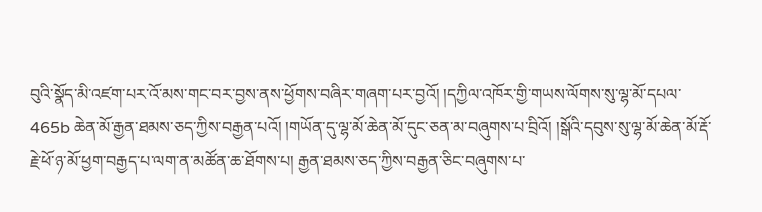བུའི་སྣོད་མི་འཛག་པར་འོ་མས་གང་བར་བྱས་ནས་ཕྱོགས་བཞིར་གཞག་པར་བྱའོ། །དཀྱིལ་འཁོར་གྱི་གཡས་ལོགས་སུ་ལྷ་མོ་དཔལ་ 465b ཆེན་མོ་རྒྱན་ཐམས་ཅད་ཀྱིས་བརྒྱན་པའོ། །གཡོན་དུ་ལྷ་མོ་ཆེན་མོ་དུང་ཅན་མ་བཞུགས་པ་བྲིའོ། །སྒོའི་དབུས་སུ་ལྷ་མོ་ཆེན་མོ་རྡོ་རྗེ་ཕོ་ཉ་མོ་ཕྱག་བརྒྱད་པ་ལག་ན་མཚོན་ཆ་ཐོགས་པ། རྒྱན་ཐམས་ཅད་ཀྱིས་བརྒྱན་ཅིང་བཞུགས་པ་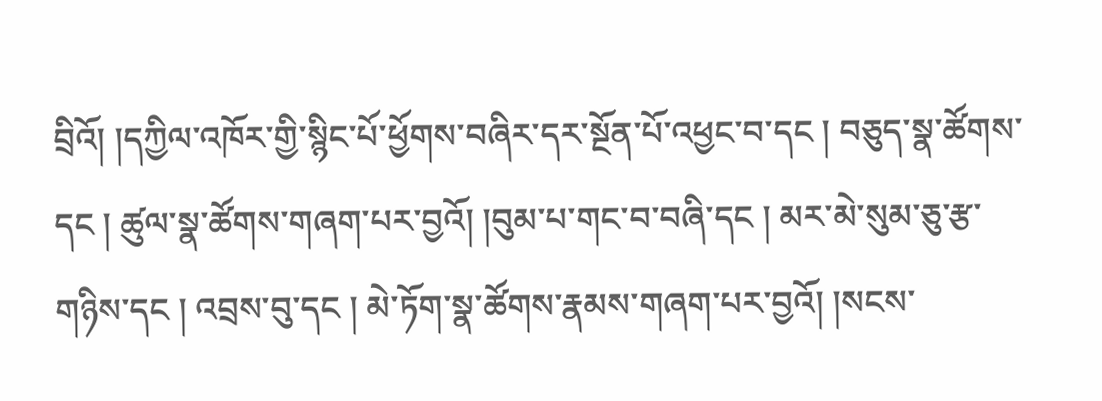བྲིའོ། །དཀྱིལ་འཁོར་གྱི་སྙིང་པོ་ཕྱོགས་བཞིར་དར་སྔོན་པོ་འཕྱང་བ་དང ། བཅུད་སྣ་ཚོགས་དང ། ཚུལ་སྣ་ཚོགས་གཞག་པར་བྱའོ། །བུམ་པ་གང་བ་བཞི་དང ། མར་མེ་སུམ་ཅུ་རྩ་གཉིས་དང ། འབྲས་བུ་དང ། མེ་ཏོག་སྣ་ཚོགས་རྣམས་གཞག་པར་བྱའོ། །སངས་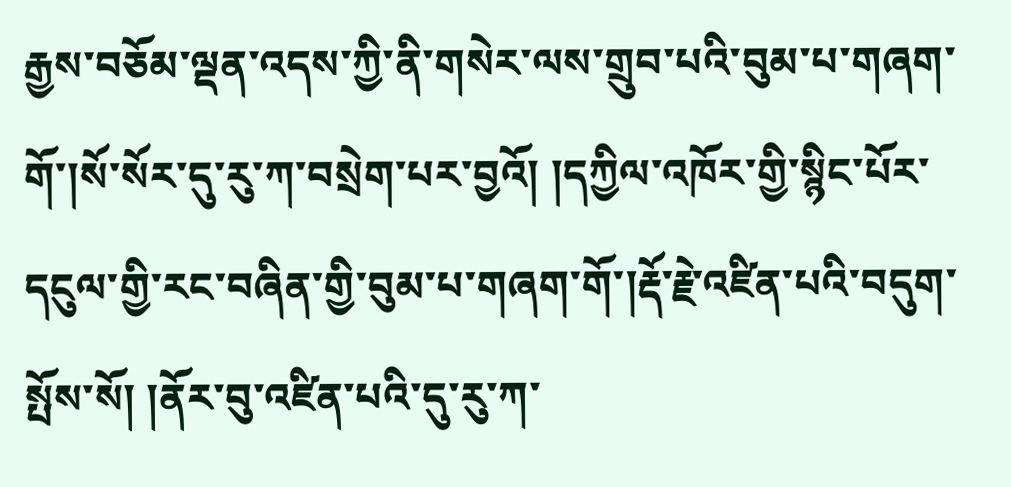རྒྱས་བཅོམ་ལྡན་འདས་ཀྱི་ནི་གསེར་ལས་གྲུབ་པའི་བུམ་པ་གཞག་གོ་།སོ་སོར་དུ་རུ་ཀ་བསྲེག་པར་བྱའོ། །དཀྱིལ་འཁོར་གྱི་སྙིང་པོར་དངུལ་གྱི་རང་བཞིན་གྱི་བུམ་པ་གཞག་གོ་།རྡོ་རྗེ་འཛིན་པའི་བདུག་སྤོས་སོ། །ནོར་བུ་འཛིན་པའི་དུ་རུ་ཀ་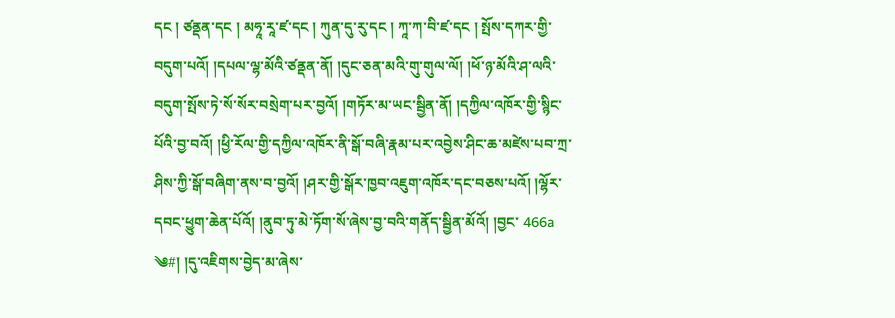དང ། ཙནྡན་དང ། མཧཱ་རཱ་ཛ་དང ། ཀུན་དུ་རུ་དང ། ཀཱ་ཀ་བི་ཛ་དང ། སྤོས་དཀར་གྱི་བདུག་པའོ། །དཔལ་ལྷ་མོའི་ཙནྡན་ནོ། །དུང་ཅན་མའི་གུ་གུལ་ལོ། །ཕོ་ཉ་མོའི་ཤ་ལའི་བདུག་སྤོས་ཏེ་སོ་སོར་བསྲེག་པར་བྱའོ། །གཏོར་མ་ཡང་སྦྱིན་ནོ། །དཀྱིལ་འཁོར་གྱི་སྙིང་པོའི་བྱ་བའོ། །ཕྱི་རོལ་གྱི་དཀྱིལ་འཁོར་ནི་སྒོ་བཞི་རྣམ་པར་འབྱེས་ཤིང་ཆ་མཛེས་པབ་ཀྲ་ཤིས་ཀྱི་སྒོ་བཞིག་ནས་བ་བྱའོ། །ཤར་གྱི་སྒོར་ཁྱབ་འཇུག་འཁོར་དང་བཅས་པའོ། །ལྷོར་དབང་ཕྱུག་ཆེན་པོའོ། །ནུབ་ཏུ་མེ་ཏོག་སོ་ཞེས་བྱ་བའི་གནོད་སྦྱིན་མོའོ། །བྱང་ 466a ༄#། །དུ་འཇིགས་བྱེད་མ་ཞེས་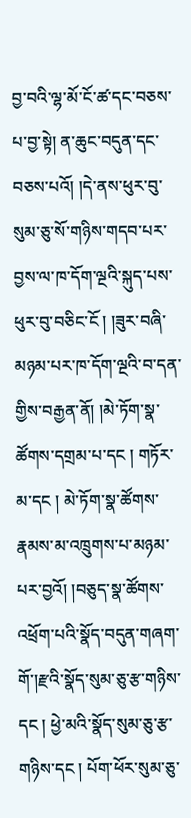བྱ་བའི་ལྷ་མོ་ངོ་ཚ་དང་བཅས་པ་བྱ་སྟེ། ན་ཆུང་བདུན་དང་བཅས་པའོ། །དེ་ནས་ཕུར་བུ་སུམ་ཅུ་སོ་གཉིས་གདབ་པར་བྱས་ལ་ཁ་དོག་ལྔའི་སྐུད་པས་ཕུར་བུ་བཅིང་ངོ ། །ཟུར་བཞི་མཉམ་པར་ཁ་དོག་ལྔའི་བ་དན་གྱིས་བརྒྱན་ནོ། །མེ་ཏོག་སྣ་ཚོགས་དགྲམ་པ་དང ། གཏོར་མ་དང ། མེ་ཏོག་སྣ་ཚོགས་རྣམས་མ་འཁྲུགས་པ་མཉམ་པར་བྱའོ། །བཅུད་སྣ་ཚོགས་འཕྲོག་པའི་སྣོད་བདུན་གཞག་གོ་།རྫའི་སྣོད་སུམ་ཅུ་རྩ་གཉིས་དང ། ཕྱེ་མའི་སྣོད་སུམ་ཅུ་རྩ་གཉིས་དང ། པོག་ཕོར་སུམ་ཅུ་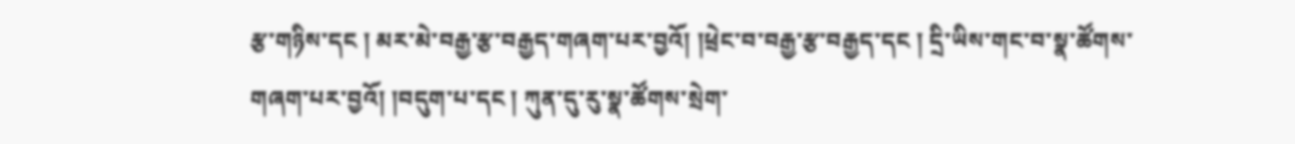རྩ་གཉིས་དང ། མར་མེ་བརྒྱ་རྩ་བརྒྱད་གཞག་པར་བྱའོ། །ཕྲེང་བ་བརྒྱ་རྩ་བརྒྱད་དང ། དྲི་ཡིས་གང་བ་སྣ་ཚོགས་གཞག་པར་བྱའོ། །བདུག་པ་དང ། ཀུན་དུ་རུ་སྣ་ཚོགས་སྲེག་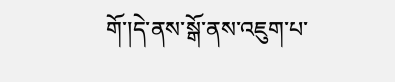གོ་།དེ་ནས་སྒོ་ནས་འཇུག་པ་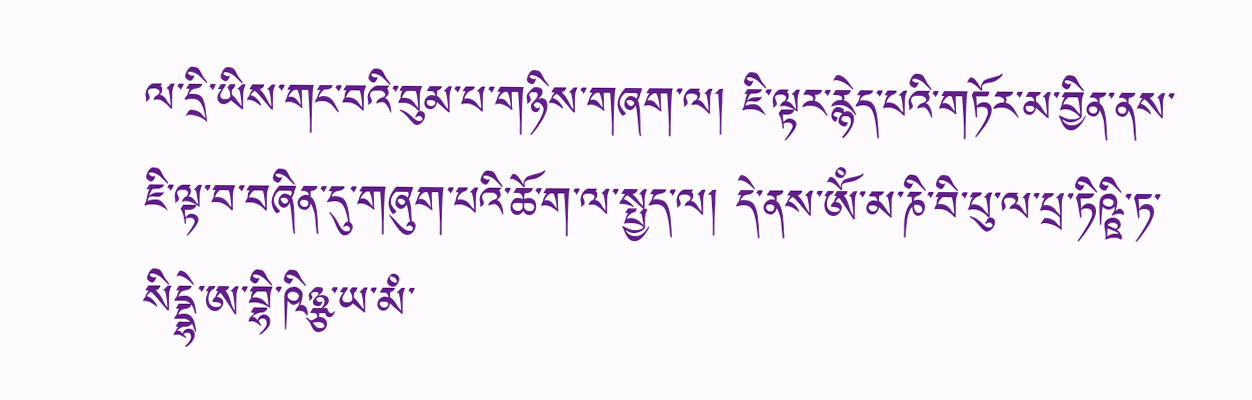ལ་དྲི་ཡིས་གང་བའི་བུམ་པ་གཉིས་གཞག་ལ། ཇི་ལྟར་རྙེད་པའི་གཏོར་མ་བྱིན་ནས་ཇི་ལྟ་བ་བཞིན་དུ་གཞུག་པའི་ཆོ་ག་ལ་སྤྱད་ལ། དེ་ནས་ཨོཾ་མ་ཎི་བི་པུ་ལ་པྲ་ཏིཥྛི་ཏ་སིདྡྷེ་ཨ་བྷི་ཥིཉྩ་ཡ་མཾ་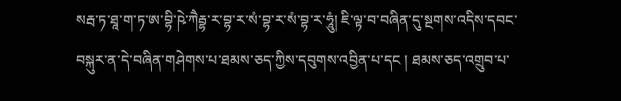སརྦ་ཏ་ཐཱ་ག་ཏ་ཨ་བྷི་ཥེ་ཀཻརྦྷ་ར་བྷ་ར་སཾ་བྷ་ར་སཾ་བྷ་ར་ཧཱུཾ། ཇི་ལྟ་བ་བཞིན་དུ་སྔགས་འདིས་དབང་བསྐུར་ན་དེ་བཞིན་གཤེགས་པ་ཐམས་ཅད་ཀྱིས་དབུགས་འབྱིན་པ་དང ། ཐམས་ཅད་འགྲུབ་པ་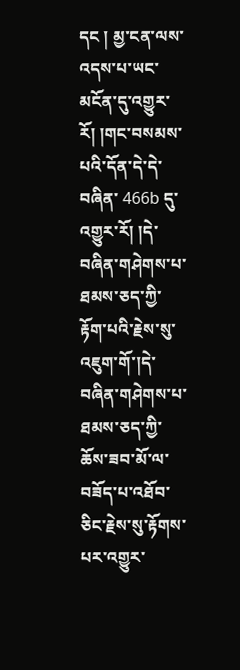དང ། མྱ་ངན་ལས་འདས་པ་ཡང་མངོན་དུ་འགྱུར་རོ། །གང་བསམས་པའི་དོན་དེ་དེ་བཞིན་ 466b དུ་འགྱུར་རོ། །དེ་བཞིན་གཤེགས་པ་ཐམས་ཅད་ཀྱི་རྟོག་པའི་རྗེས་སུ་འཇུག་གོ་།དེ་བཞིན་གཤེགས་པ་ཐམས་ཅད་ཀྱི་ཆོས་ཟབ་མོ་ལ་བཟོད་པ་འཐོབ་ཅིང་རྗེས་སུ་རྟོགས་པར་འགྱུར་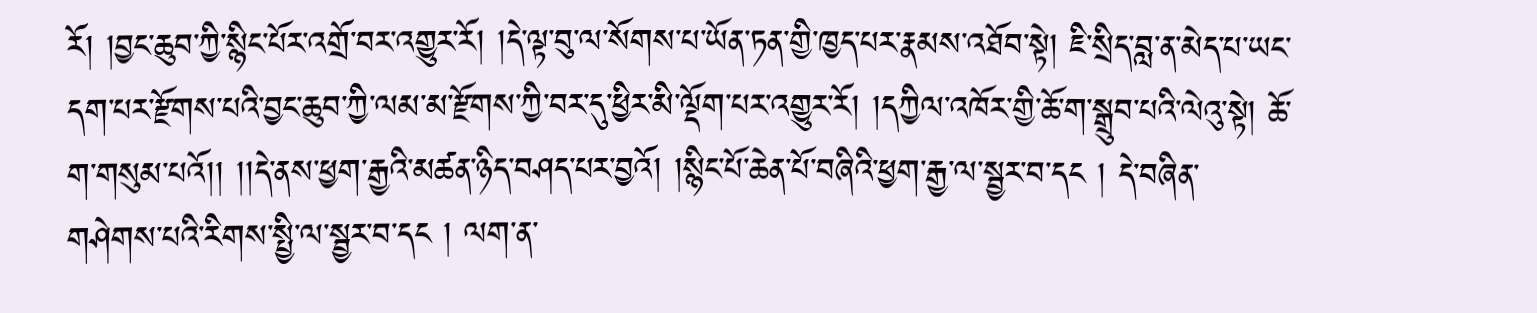རོ། །བྱང་ཆུབ་ཀྱི་སྙིང་པོར་འགྲོ་བར་འགྱུར་རོ། །དེ་ལྟ་བུ་ལ་སོགས་པ་ཡོན་ཏན་གྱི་ཁྱད་པར་རྣམས་འཐོབ་སྟེ། ཇི་སྲིད་བླ་ན་མེད་པ་ཡང་དག་པར་རྫོགས་པའི་བྱང་ཆུབ་ཀྱི་ལམ་མ་རྫོགས་ཀྱི་བར་དུ་ཕྱིར་མི་ལྡོག་པར་འགྱུར་རོ། །དཀྱིལ་འཁོར་གྱི་ཆོ་ག་སྒྲུབ་པའི་ལེའུ་སྟེ། ཆོ་ག་གསུམ་པའོ།། །།དེ་ནས་ཕྱག་རྒྱའི་མཚན་ཉིད་བཤད་པར་བྱའོ། །སྙིང་པོ་ཆེན་པོ་བཞིའི་ཕྱག་རྒྱ་ལ་སྦྱར་བ་དང ། དེ་བཞིན་གཤེགས་པའི་རིགས་སྤྱི་ལ་སྦྱར་བ་དང ། ལག་ན་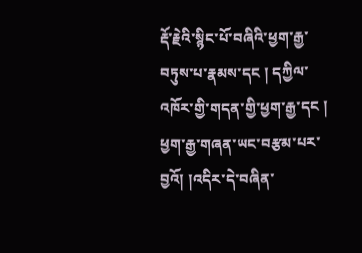རྡོ་རྗེའི་སྙིང་པོ་བཞིའི་ཕྱག་རྒྱ་བཏུས་པ་རྣམས་དང ། དཀྱིལ་འཁོར་གྱི་གདན་གྱི་ཕྱག་རྒྱ་དང ། ཕྱག་རྒྱ་གཞན་ཡང་བརྩམ་པར་བྱའོ། །འདིར་དེ་བཞིན་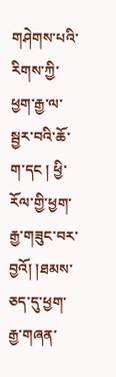གཤེགས་པའི་རིགས་ཀྱི་ཕྱག་རྒྱ་ལ་སྦྱར་བའི་ཆོ་ག་དང ། ཕྱི་རོལ་གྱི་ཕྱག་རྒྱ་གཟུང་བར་བྱའོ། །ཐམས་ཅད་དུ་ཕྱག་རྒྱ་གཞན་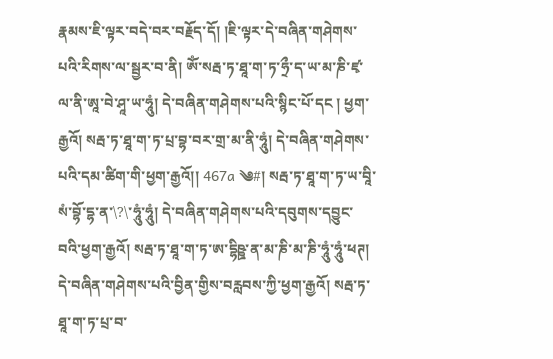རྣམས་ཇི་ལྟར་བདེ་བར་བརྗོད་དོ། །ཇི་ལྟར་དེ་བཞིན་གཤེགས་པའི་རིགས་ལ་སྦྱར་བ་ནི། ཨོཾ་སརྦ་ཏ་ཐཱ་ག་ཏ་ཧྲྀ་ད་ཡ་མ་ཎི་ཛྭ་ལ་ནི་ཨཱ་བེ་ཤཱ་ཡ་ཧཱུཾ། དེ་བཞིན་གཤེགས་པའི་སྙིང་པོ་དང ། ཕྱག་རྒྱའོ། སརྦ་ཏ་ཐཱ་ག་ཏ་པྲ་བྷ་བར་གྲ་མ་ནི་ཧཱུཾ། དེ་བཞིན་གཤེགས་པའི་དམ་ཚིག་གི་ཕྱག་རྒྱའོ།། 467a ༄#། སརྦ་ཏ་ཐཱ་ག་ཏ་ཡ་བཱི་སཾ་བྷོ་དྷ་ན་\?\་ཧཱུཾ་ཧཱུཾ། དེ་བཞིན་གཤེགས་པའི་དབུགས་དབྱུང་བའི་ཕྱག་རྒྱའོ། སརྦ་ཏ་ཐཱ་ག་ཏ་ཨ་དྷིཥྛ་ན་མ་ཎི་མ་ཎི་ཧཱུཾ་ཧཱུཾ་ཕཊ། དེ་བཞིན་གཤེགས་པའི་བྱིན་གྱིས་བརླབས་ཀྱི་ཕྱག་རྒྱའོ། སརྦ་ཏ་ཐཱ་ག་ཏ་པྲ་བ་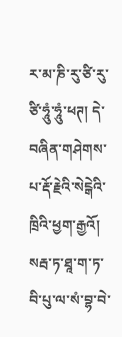ར་མ་ཎི་རུ་ཙི་རུ་ཙི་ཧཱུཾ་ཧཱུཾ་ཕཊ། དེ་བཞིན་གཤེགས་པ་རྡོ་རྗེའི་སེངྒེའི་ཁྲིའི་ཕྱག་རྒྱའོ། སརྦ་ཏ་ཐཱ་ག་ཏ་བི་པུ་ལ་སཾ་བྷ་བེ་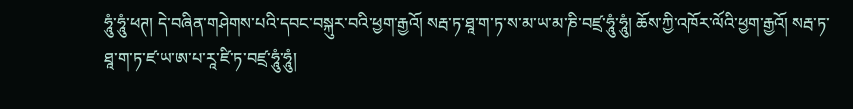ཧཱུཾ་ཧཱུཾ་ཕཊ། དེ་བཞིན་གཤེགས་པའི་དབང་བསྐུར་བའི་ཕྱག་རྒྱའོ། སརྦ་ཏ་ཐཱ་ག་ཏ་ས་མ་ཡ་མ་ཎི་བཛྲ་ཧཱུཾ་ཧཱུཾ། ཆོས་ཀྱི་འཁོར་ལོའི་ཕྱག་རྒྱའོ། སརྦ་ཏ་ཐཱ་ག་ཏ་ཛ་ཡ་ཨ་པ་རཱ་ཛི་ཏ་བཛྲ་ཧཱུཾ་ཧཱུཾ།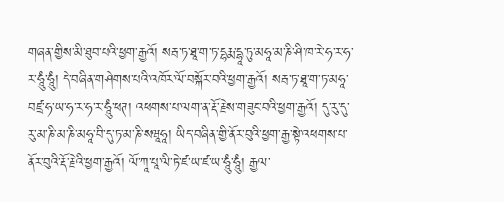གཞན་གྱིས་མི་ཐུབ་པའི་ཕྱག་རྒྱའོ། སརྦ་ཏ་ཐཱ་ག་ཏ་དྷརྨ་དྷཱ་ཏུ་མཧཱ་མ་ཎི་ཤི་ཁ་རེ་ཧ་ར་ཧ་ར་ཧཱུཾ་ཧཱུཾ། དེ་བཞིན་གཤེགས་པའི་འཁོར་ལོ་བསྐོར་བའི་ཕྱག་རྒྱའོ། སརྦ་ཏ་ཐཱ་ག་ཏ་མཧཱ་བཛྲ་ཧ་ཡ་ཧ་ར་ཧ་ར་ཧཱུཾ་ཕཊ། འཕགས་པ་ལག་ན་རྡོ་རྗེས་གཟུང་བའི་ཕྱག་རྒྱའོ། དུ་རུ་དུ་རུ་མ་ཎི་མ་ཎི་མཧཱ་བི་དུ་ཏ་མ་ཎི་སཝཱཧཱ། ཡིད་བཞིན་གྱི་ནོར་བུའི་ཕྱག་རྒྱ་སྟེ་འཕགས་པ་ནོར་བུའི་རྡོ་རྗེའི་ཕྱག་རྒྱའོ། ལོ་ཀཱ་པཱ་ལི་ཏེ་ཛ་ཡ་ཛ་ཡ་ཧཱུཾ་ཧཱུཾ། རྒྱལ་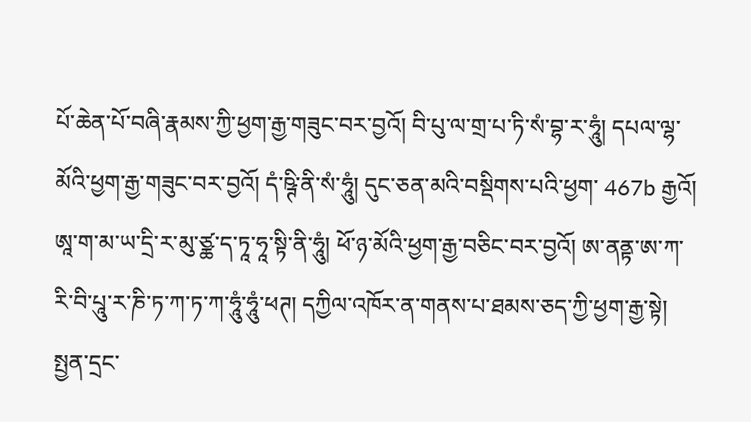པོ་ཆེན་པོ་བཞི་རྣམས་ཀྱི་ཕྱག་རྒྱ་གཟུང་བར་བྱའོ། བི་པུ་ལ་གྲ་པ་ཏི་སཾ་བྷ་ར་ཧཱུཾ། དཔལ་ལྷ་མོའི་ཕྱག་རྒྱ་གཟུང་བར་བྱའོ། དཾ་ཥྚི་ནི་སཾ་ཧཱུཾ། དུང་ཅན་མའི་བསྡིགས་པའི་ཕྱག་ 467b རྒྱའོ། ཨཱ་ག་མ་ཡ་དྲི་ར་མུ་ཙྪ་ད་ཏཱ་ཧཱ་སྟི་ནི་ཧཱུཾ། ཕོ་ཉ་མོའི་ཕྱག་རྒྱ་བཅིང་བར་བྱའོ། ཨ་ནནྟ་ཨ་ཀ་རི་བི་པཱུ་ར་ཎི་ཏ་ཀ་ཏ་ཀ་ཧཱུཾ་ཧཱུཾ་ཕཊ། དཀྱིལ་འཁོར་ན་གནས་པ་ཐམས་ཅད་ཀྱི་ཕྱག་རྒྱ་སྟེ། སྤྱན་དྲང་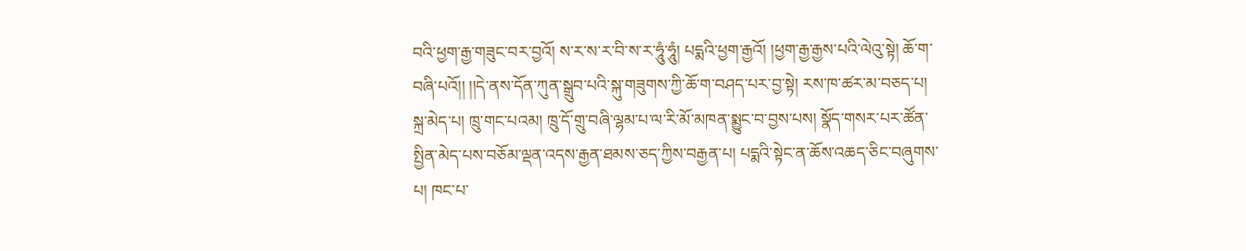བའི་ཕྱག་རྒྱ་གཟུང་བར་བྱའོ། ས་ར་ས་ར་བི་ས་ར་ཧཱུཾ་ཧཱུཾ། པདྨའི་ཕྱག་རྒྱའོ། །ཕྱག་རྒྱ་རྒྱས་པའི་ལེའུ་སྟེ། ཆོ་ག་བཞི་པའོ།། །།དེ་ནས་དོན་ཀུན་སྒྲུབ་པའི་སྐུ་གཟུགས་ཀྱི་ཆོ་ག་བཤད་པར་བྱ་སྟེ། རས་ཁ་ཚར་མ་བཅད་པ། སྐྲ་མེད་པ། ཁྲུ་གང་པའམ། ཁྲུ་དོ་གྲུ་བཞི་ལྷམ་པ་ལ་རི་མོ་མཁན་སྨྱུང་བ་བྱས་པས། སྣོད་གསར་པར་ཚོན་སྤྱིན་མེད་པས་བཅོམ་ལྡན་འདས་རྒྱན་ཐམས་ཅད་ཀྱིས་བརྒྱན་པ། པདྨའི་སྟེང་ན་ཆོས་འཆད་ཅིང་བཞུགས་པ། ཁང་པ་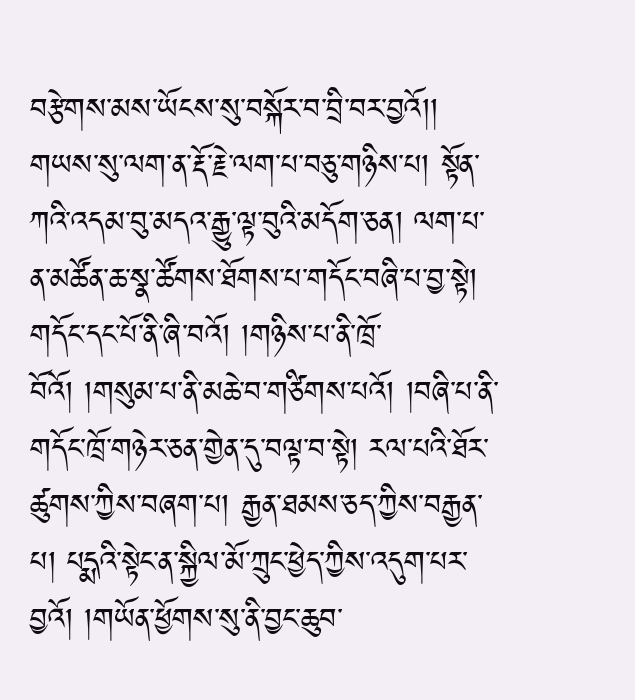བརྩེགས་མས་ཡོངས་སུ་བསྐོར་བ་བྲི་བར་བྱའོ།། གཡས་སུ་ལག་ན་རྡོ་རྗེ་ལག་པ་བཅུ་གཉིས་པ། སྟོན་ཀའི་འདམ་བུ་མདའ་རྒྱུ་ལྟ་བུའི་མདོག་ཅན། ལག་པ་ན་མཚོན་ཆ་སྣ་ཚོགས་ཐོགས་པ་གདོང་བཞི་པ་བྱ་སྟེ། གདོང་དང་པོ་ནི་ཞི་བའོ། །གཉིས་པ་ནི་ཁྲོ་བོའོ། །གསུམ་པ་ནི་མཆེ་བ་གཙིགས་པའོ། །བཞི་པ་ནི་གདོང་ཁྲོ་གཉེར་ཅན་གྱེན་དུ་བལྟ་བ་སྟེ། རལ་པའི་ཐོར་ཚུགས་ཀྱིས་བཞག་པ། རྒྱན་ཐམས་ཅད་ཀྱིས་བརྒྱན་པ། པདྨའི་སྟེང་ན་སྐྱིལ་མོ་ཀྲུང་ཕྱེད་ཀྱིས་འདུག་པར་བྱའོ། །གཡོན་ཕྱོགས་སུ་ནི་བྱང་ཆུབ་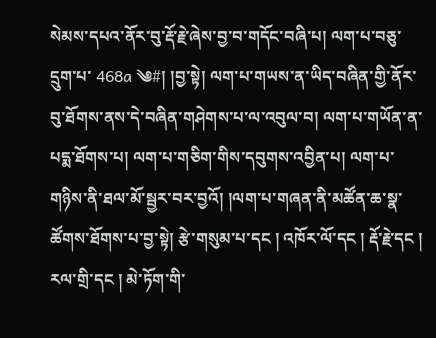སེམས་དཔའ་ནོར་བུ་རྡོ་རྗེ་ཞེས་བྱ་བ་གདོང་བཞི་པ། ལག་པ་བཅུ་དྲུག་པ་ 468a ༄#། །བྱ་སྟེ། ལག་པ་གཡས་ན་ཡིད་བཞིན་གྱི་ནོར་བུ་ཐོགས་ནས་དེ་བཞིན་གཤེགས་པ་ལ་འབུལ་བ། ལག་པ་གཡོན་ན་པདྨ་ཐོགས་པ། ལག་པ་གཅིག་གིས་དབུགས་འབྱིན་པ། ལག་པ་གཉིས་ནི་ཐལ་མོ་སྦྱར་བར་བྱའོ། །ལག་པ་གཞན་ནི་མཚོན་ཆ་སྣ་ཚོགས་ཐོགས་པ་བྱ་སྟེ། རྩེ་གསུམ་པ་དང ། འཁོར་ལོ་དང ། རྡོ་རྗེ་དང ། རལ་གྲི་དང ། མེ་ཏོག་གི་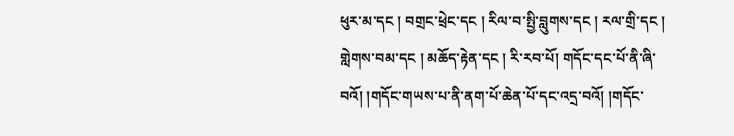ཕུར་མ་དང ། བགྲང་ཕྲེང་དང ། རིལ་བ་སྤྱི་བླུགས་དང ། རལ་གྲི་དང ། གླེགས་བམ་དང ། མཆོད་རྟེན་དང ། རི་རབ་པོ། གདོང་དང་པོ་ནི་ཞི་བའོ། །གདོང་གཡས་པ་ནི་ནག་པོ་ཆེན་པོ་དང་འདྲ་བའོ། །གདོང་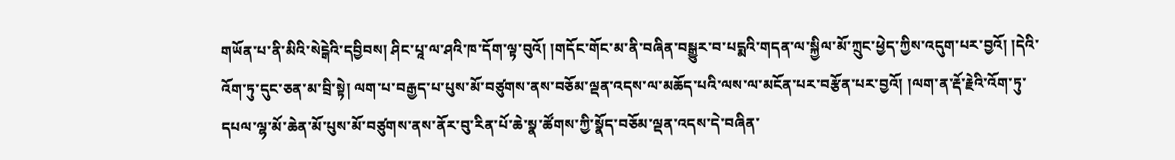གཡོན་པ་ནི་མིའི་སེངྒེའི་དབྱིབས། ཤིང་པཱ་ལ་ཤའི་ཁ་དོག་ལྟ་བུའོ། །གདོང་གོང་མ་ནི་བཞིན་བསྒྱུར་བ་པདྨའི་གདན་ལ་སྐྱིལ་མོ་ཀྲུང་ཕྱེད་ཀྱིས་འདུག་པར་བྱའོ། །དེའི་འོག་ཏུ་དུང་ཅན་མ་བྲི་སྟེ། ལག་པ་བརྒྱད་པ་པུས་མོ་བཙུགས་ནས་བཅོམ་ལྡན་འདས་ལ་མཆོད་པའི་ལས་ལ་མངོན་པར་བརྩོན་པར་བྱའོ། །ལག་ན་རྡོ་རྗེའི་འོག་ཏུ་དཔལ་ལྷ་མོ་ཆེན་མོ་པུས་མོ་བཙུགས་ནས་ནོར་བུ་རིན་པོ་ཆེ་སྣ་ཚོགས་ཀྱི་སྣོད་བཅོམ་ལྡན་འདས་དེ་བཞིན་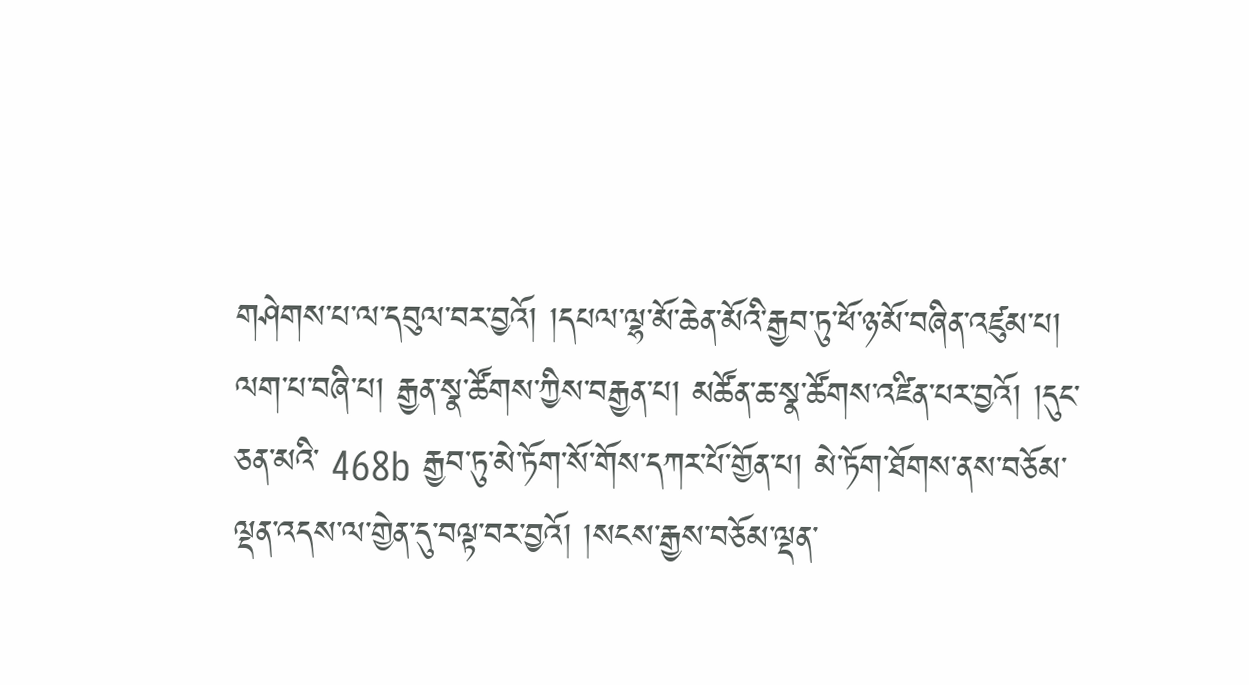གཤེགས་པ་ལ་དབུལ་བར་བྱའོ། །དཔལ་ལྷ་མོ་ཆེན་མོའི་རྒྱབ་ཏུ་ཕོ་ཉ་མོ་བཞིན་འཛུམ་པ། ལག་པ་བཞི་པ། རྒྱན་སྣ་ཚོགས་ཀྱིས་བརྒྱན་པ། མཚོན་ཆ་སྣ་ཚོགས་འཛིན་པར་བྱའོ། །དུང་ཅན་མའི་ 468b རྒྱབ་ཏུ་མེ་ཏོག་སོ་གོས་དཀར་པོ་གྱོན་པ། མེ་ཏོག་ཐོགས་ནས་བཅོམ་ལྡན་འདས་ལ་གྱེན་དུ་བལྟ་བར་བྱའོ། །སངས་རྒྱས་བཅོམ་ལྡན་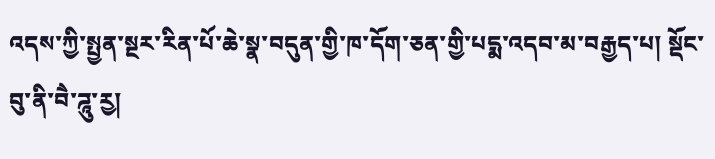འདས་ཀྱི་སྤྱན་སྔར་རིན་པོ་ཆེ་སྣ་བདུན་གྱི་ཁ་དོག་ཅན་གྱི་པདྨ་འདབ་མ་བརྒྱད་པ། སྡོང་བུ་ནི་བཻ་ཌཱུ་རྱ།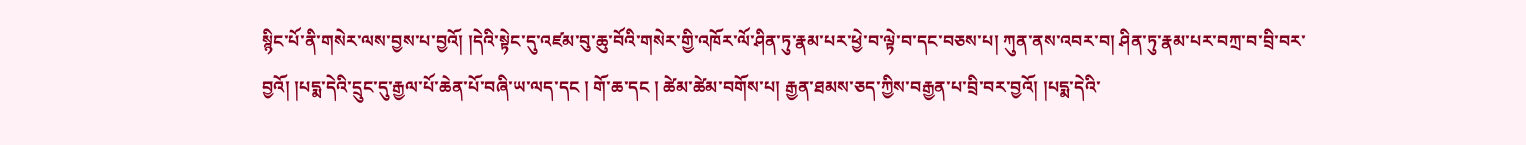སྙིང་པོ་ནི་གསེར་ལས་བྱས་པ་བྱའོ། །དེའི་སྟེང་དུ་འཛམ་བུ་ཆུ་བོའི་གསེར་གྱི་འཁོར་ལོ་ཤིན་ཏུ་རྣམ་པར་ཕྱེ་བ་ལྟེ་བ་དང་བཅས་པ། ཀུན་ནས་འབར་བ། ཤིན་ཏུ་རྣམ་པར་བཀྲ་བ་བྲི་བར་བྱའོ། །པདྨ་དེའི་དྲུང་དུ་རྒྱལ་པོ་ཆེན་པོ་བཞི་ཡ་ལད་དང ། གོ་ཆ་དང ། ཚེམ་ཚེམ་བགོས་པ། རྒྱན་ཐམས་ཅད་ཀྱིས་བརྒྱན་པ་བྲི་བར་བྱའོ། །པདྨ་དེའི་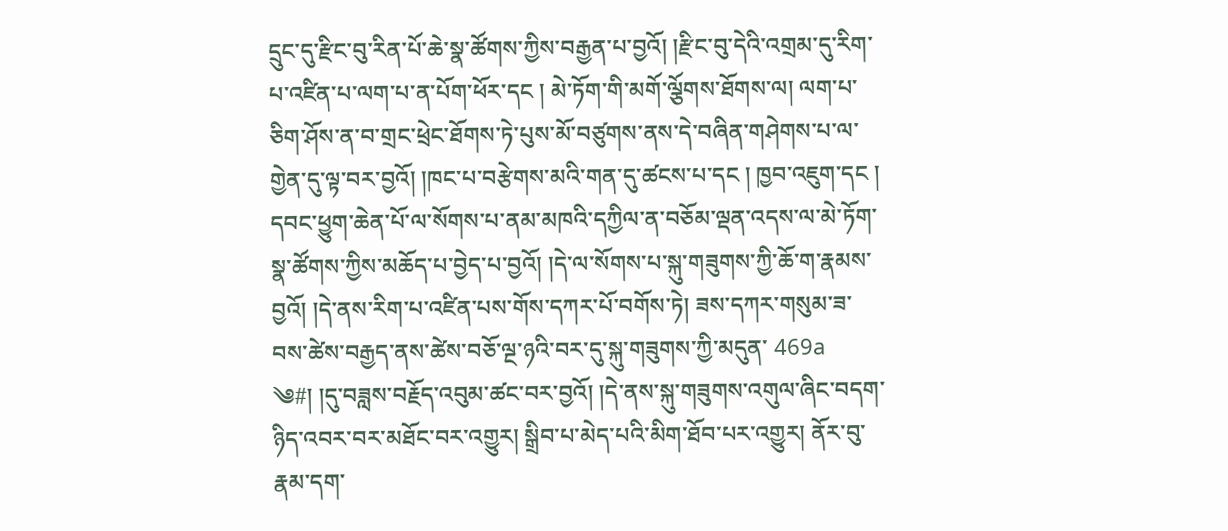དྲུང་དུ་རྫིང་བུ་རིན་པོ་ཆེ་སྣ་ཚོགས་ཀྱིས་བརྒྱན་པ་བྱའོ། །རྫིང་བུ་དེའི་འགྲམ་དུ་རིག་པ་འཛིན་པ་ལག་པ་ན་པོག་ཕོར་དང ། མེ་ཏོག་གི་མགོ་ལྕོགས་ཐོགས་ལ། ལག་པ་ཅིག་ཤོས་ན་བ་གྲང་ཕྲེང་ཐོགས་ཏེ་པུས་མོ་བཙུགས་ནས་དེ་བཞིན་གཤེགས་པ་ལ་གྱེན་དུ་ལྟ་བར་བྱའོ། །ཁང་པ་བརྩེགས་མའི་གན་དུ་ཚངས་པ་དང ། ཁྱབ་འཇུག་དང ། དབང་ཕྱུག་ཆེན་པོ་ལ་སོགས་པ་ནམ་མཁའི་དཀྱིལ་ན་བཅོམ་ལྡན་འདས་ལ་མེ་ཏོག་སྣ་ཚོགས་ཀྱིས་མཆོད་པ་བྱེད་པ་བྱའོ། །དེ་ལ་སོགས་པ་སྐུ་གཟུགས་ཀྱི་ཆོ་ག་རྣམས་བྱའོ། །དེ་ནས་རིག་པ་འཛིན་པས་གོས་དཀར་པོ་བགོས་ཏེ། ཟས་དཀར་གསུམ་ཟ་བས་ཚེས་བརྒྱད་ནས་ཚེས་བཅོ་ལྔ་ཉའི་བར་དུ་སྐུ་གཟུགས་ཀྱི་མདུན་ 469a ༄#། །དུ་བཟླས་བརྗོད་འབུམ་ཚང་བར་བྱའོ། །དེ་ནས་སྐུ་གཟུགས་འགུལ་ཞིང་བདག་ཉིད་འབར་བར་མཐོང་བར་འགྱུར། སྒྲིབ་པ་མེད་པའི་མིག་ཐོབ་པར་འགྱུར། ནོར་བུ་རྣམ་དག་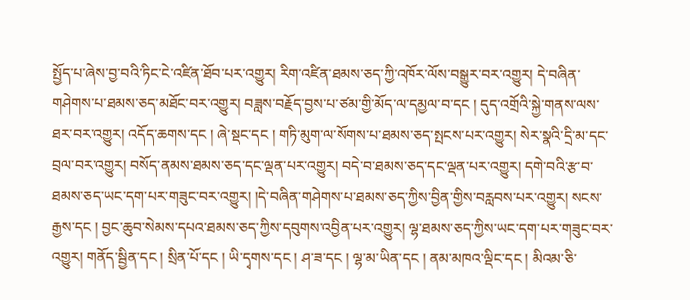སྤྱོད་པ་ཞེས་བྱ་བའི་ཏིང་ངེ་འཛིན་ཐོབ་པར་འགྱུར། རིག་འཛིན་ཐམས་ཅད་ཀྱི་འཁོར་ལོས་བསྒྱུར་བར་འགྱུར། དེ་བཞིན་གཤེགས་པ་ཐམས་ཅད་མཐོང་བར་འགྱུར། བཟླས་བརྗོད་བྱས་པ་ཙམ་གྱི་མོད་ལ་དམྱལ་བ་དང ། དུད་འགྲོའི་སྐྱེ་གནས་ལས་ཐར་བར་འགྱུར། འདོད་ཆགས་དང ། ཞེ་སྡང་དང ། གཏི་མུག་ལ་སོགས་པ་ཐམས་ཅད་སྤངས་པར་འགྱུར། སེར་སྣའི་དྲི་མ་དང་བྲལ་བར་འགྱུར། བསོད་ནམས་ཐམས་ཅད་དང་ལྡན་པར་འགྱུར། བདེ་བ་ཐམས་ཅད་དང་ལྡན་པར་འགྱུར། དགེ་བའི་རྩ་བ་ཐམས་ཅད་ཡང་དག་པར་གཟུང་བར་འགྱུར། །དེ་བཞིན་གཤེགས་པ་ཐམས་ཅད་ཀྱིས་བྱིན་གྱིས་བརླབས་པར་འགྱུར། སངས་རྒྱས་དང ། བྱང་ཆུབ་སེམས་དཔའ་ཐམས་ཅད་ཀྱིས་དབུགས་འབྱིན་པར་འགྱུར། ལྷ་ཐམས་ཅད་ཀྱིས་ཡང་དག་པར་གཟུང་བར་འགྱུར། གནོད་སྦྱིན་དང ། སྲིན་པོ་དང ། ཡི་དྭགས་དང ། ཤ་ཟ་དང ། ལྷ་མ་ཡིན་དང ། ནམ་མཁའ་ལྡིང་དང ། མིའམ་ཅི་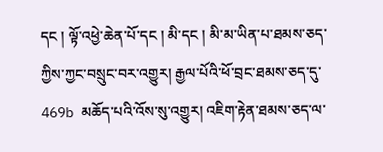དང ། ལྟོ་འཕྱེ་ཆེན་པོ་དང ། མི་དང ། མི་མ་ཡིན་པ་ཐམས་ཅད་ཀྱིས་ཀྱང་བསྲུང་བར་འགྱུར། རྒྱལ་པོའི་ཕོ་བྲང་ཐམས་ཅད་དུ་ 469b མཆོད་པའི་འོས་སུ་འགྱུར། འཇིག་རྟེན་ཐམས་ཅད་ལ་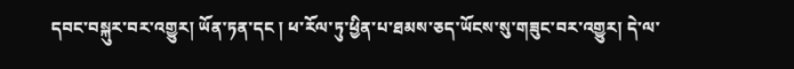དབང་བསྐུར་བར་འགྱུར། ཡོན་ཏན་དང ། ཕ་རོལ་ཏུ་ཕྱིན་པ་ཐམས་ཅད་ཡོངས་སུ་གཟུང་བར་འགྱུར། དེ་ལ་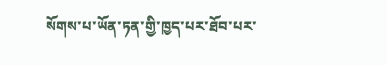སོགས་པ་ཡོན་ཏན་གྱི་ཁྱད་པར་ཐོབ་པར་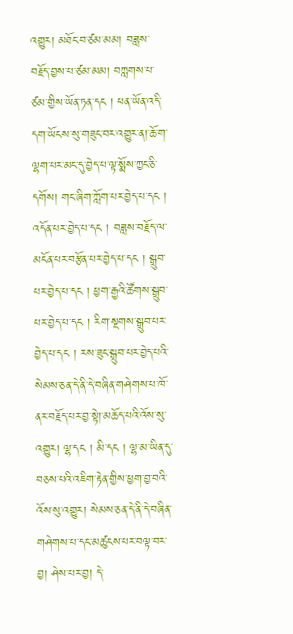འགྱུར། མཐོང་བ་ཙམ་མམ། བཟླས་བརྗོད་བྱས་པ་ཙམ་མམ། བཀླགས་པ་ཙམ་གྱིས་ཡོན་ཏན་དང ། ཕན་ཡོན་འདི་དག་ཡོངས་སུ་གཟུང་བར་འགྱུར་ན།་ཆོ་ག་ལྷག་པར་མང་དུ་བྱེད་པ་ལྟ་སྨོས་ཀྱང་ཅི་དགོས། གང་ཞིག་ཀློག་པར་བྱེད་པ་དང ། འདོན་པར་བྱེད་པ་དང ། བཟླས་བརྗོད་ལ་མངོན་པར་བརྩོན་པར་བྱེད་པ་དང ། སྒྲུབ་པར་བྱེད་པ་དང ། ཕྱག་རྒྱའི་ཚོགས་སྒྲུབ་པར་བྱེད་པ་དང ། རིག་སྔགས་སྒྲུབ་པར་བྱེད་པ་དང ། རས་ཟུང་སྒྲུབ་པར་བྱེད་པའི་སེམས་ཅན་དེ་ནི་དེ་བཞིན་གཤེགས་པ་ཁོ་ནར་བརྗོད་པར་བྱ་སྟེ།་མཆོད་པའི་འོས་སུ་འགྱུར། ལྷ་དང ། མི་དང ། ལྷ་མ་ཡིན་དུ་བཅས་པའི་འཇིག་རྟེན་གྱིས་ཕྱག་བྱ་བའི་འོས་སུ་འགྱུར། སེམས་ཅན་དེ་ནི་དེ་བཞིན་གཤེགས་པ་དང་མཚུངས་པར་བལྟ་བར་བྱ། ཤེས་པར་བྱ། དེ་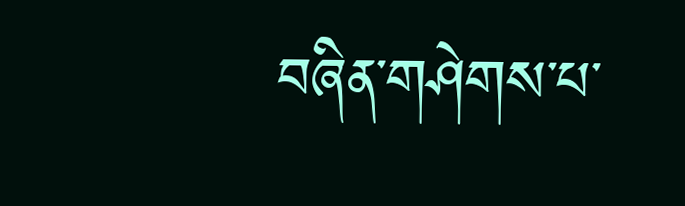བཞིན་གཤེགས་པ་